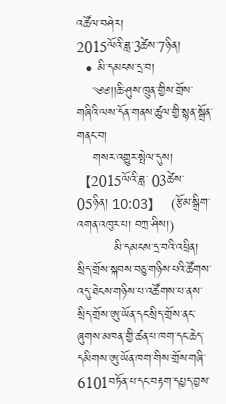འཚོལ་བཤེར།
2015ལོའི་ཟླ་3ཚེས་7ཉིན།
  • མི་དམངས་དྲ་བ།
    ༄༅།།ཆི་ཤུས་ཁྲུན་གྱིས་གྲོས་གཞིའི་ལས་དོན་གནས་ཚུལ་གྱི་སྙན་སྒྲོན་གནང་བ།
    གསར་འགྱུར་སྤེལ་དུས།  【2015ལོའི་ཟླ་ 03ཚེས་05ཉིན། 10:03】   (རྩོམ་སྒྲིག་འགན་འཁུར་པ། བཀྲ་ཤིས།)
         མི་དམངས་དྲ་བའི་འཕྲིན། སྲིད་གྲོས་སྐབས་བཅུ་གཉིས་པའི་ཚོགས་འདུ་ཐེངས་གཉིས་པ་འཚོགས་པ་ནས་སྲིད་གྲོས་ཨུ་ཡོན་དང་སྲིད་གྲོས་ནང་ཞུགས་མཁན་གྱི་ཚན་པ་ཁག་དང་ཆེད་དམིགས་ཨུ་ཡོན་ཁག་གིས་གྲོས་གཞི་6101བཏོན་པ་དང་བརྟག་དཔྱད་བྱས་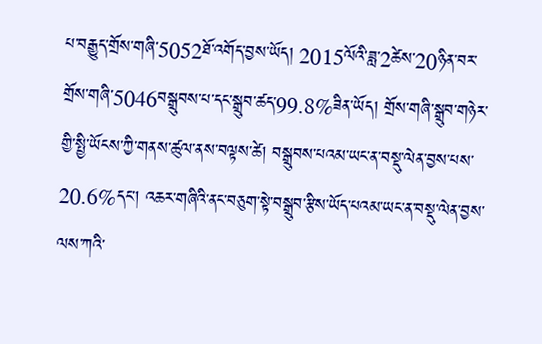པ་བརྒྱུད་གྲོས་གཞི་5052ཐོ་འགོད་བྱས་ཡོད། 2015ལོའི་ཟླ་2ཚེས་20ཉིན་བར་གྲོས་གཞི་5046བསྒྲུབས་པ་དང་སྒྲུབ་ཚད་99.8%ཟིན་ཡོད། གྲོས་གཞི་སྒྲུབ་གཉེར་གྱི་སྤྱི་ཡོངས་ཀྱི་གནས་ཚུལ་ནས་བལྟས་ཚེ། བསྒྲུབས་པའམ་ཡང་ན་བསྡུ་ལེན་བྱས་པས་20.6%དང་། འཆར་གཞིའི་ནང་བཅུག་སྟེ་བསྒྲུབ་རྩིས་ཡོད་པའམ་ཡང་ན་བསྡུ་ལེན་བྱས་ལས་ཀའི་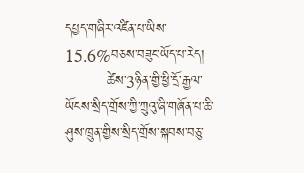དཔྱད་གཞིར་འཛིན་པ་ཡིས་15.6%བཅས་བཟུང་ཡོད་པ་རེད།
         ཚེས་3ཉིན་གྱི་ཕྱི་དྲོ་རྒྱལ་ཡོངས་སྲིད་གྲོས་ཀྱི་ཀྲུའུ་ཞི་གཞོན་པ་ཆི་ཤུས་ཁྲུན་གྱིས་སྲིད་གྲོས་སྐབས་བཅུ་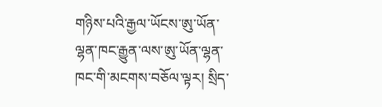གཉིས་པའི་རྒྱལ་ཡོངས་ཨུ་ཡོན་ལྷན་ཁང་རྒྱུན་ལས་ཨུ་ཡོན་ལྷན་ཁང་གི་མངགས་བཅོལ་ལྟར། སྲིད་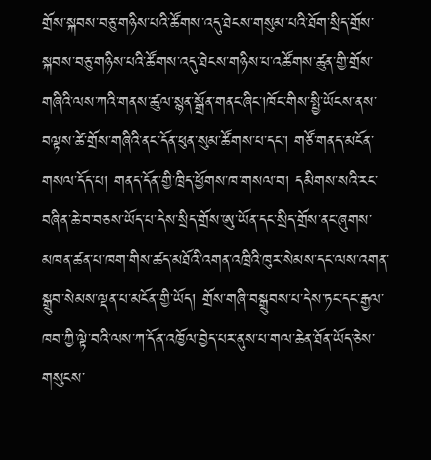གྲོས་སྐབས་བཅུ་གཉིས་པའི་ཚོགས་འདུ་ཐེངས་གསུམ་པའི་ཐོག་སྲིད་གྲོས་སྐབས་བཅུ་གཉིས་པའི་ཚོགས་འདུ་ཐེངས་གཉིས་པ་འཚོགས་ཚུན་གྱི་གྲོས་གཞིའི་ལས་ཀའི་གནས་ཚུལ་སྙན་སྒྲོན་གནང་ཞིང་།ཁོང་གིས་སྤྱི་ཡོངས་ནས་བལྟས་ཚེ་གྲོས་གཞིའི་ནང་དོན་ཕུན་སུམ་ཚོགས་པ་དང་། གཙོ་གནད་མངོན་གསལ་དོད་པ། གནད་དོན་གྱི་ཁྲིད་ཕྱོགས་ཁ་གསལ་བ། དམིགས་སའི་རང་བཞིན་ཆེ་བ་བཅས་ཡོད་པ་དེས་སྲིད་གྲོས་ཨུ་ཡོན་དང་སྲིད་གྲོས་ནང་ཞུགས་མཁན་ཚན་པ་ཁག་གིས་ཚད་མཐོའི་འགན་འཁྲིའི་ཁུར་སེམས་དང་ལས་འགན་སྒྲུབ་སེམས་ལྡན་པ་མངོན་གྱི་ཡོད། གྲོས་གཞི་བསྒྲུབས་པ་དེས་ཏང་དང་རྒྱལ་ཁབ་ཀྱི་ལྟེ་བའི་ལས་ཀ་དོན་འཁྱོལ་བྱེད་པར་ནུས་པ་གལ་ཆེན་ཐོན་ཡོད་ཅེས་གསུངས་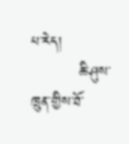པ་རེད།
         ཆི་ཤུས་ཁྲུན་གྱིས་ཐོ་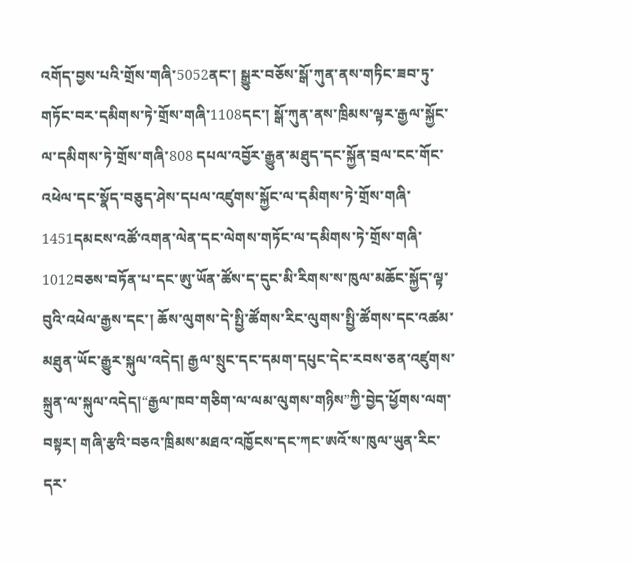འགོད་བྱས་པའི་གྲོས་གཞི་5052ནང་། སྒྱུར་བཅོས་སྒོ་ཀུན་ནས་གཏིང་ཟབ་ཏུ་གཏོང་བར་དམིགས་ཏེ་གྲོས་གཞི་1108དང་། སྒོ་ཀུན་ནས་ཁྲིམས་ལྟར་རྒྱལ་སྐྱོང་ལ་དམིགས་ཏེ་གྲོས་གཞི་808 དཔལ་འབྱོར་རྒྱུན་མཐུད་དང་སྐྱོན་བྲལ་ངང་གོང་འཕེལ་དང་སྣོད་བཅུད་ཤེས་དཔལ་འཛུགས་སྐྱོང་ལ་དམིགས་ཏེ་གྲོས་གཞི་1451དམངས་འཚོ་འགན་ལེན་དང་ལེགས་གཏོང་ལ་དམིགས་ཏེ་གྲོས་གཞི་1012བཅས་བཏོན་པ་དང་ཨུ་ཡོན་ཚོས་ད་དུང་མི་རིགས་ས་ཁུལ་མཆོང་སྐྱོད་ལྟ་བུའི་འཕེལ་རྒྱས་དང་། ཆོས་ལུགས་དེ་སྤྱི་ཚོགས་རིང་ལུགས་སྤྱི་ཚོགས་དང་འཚམ་མཐུན་ཡོང་རྒྱུར་སྐུལ་འདེད། རྒྱལ་སྲུང་དང་དམག་དཔུང་དེང་རབས་ཅན་འཛུགས་སྐྲུན་ལ་སྐུལ་འདེད།“རྒྱལ་ཁབ་གཅིག་ལ་ལམ་ལུགས་གཉིས”ཀྱི་བྱེད་ཕྱོགས་ལག་བསྟར། གཞི་རྩའི་བཅའ་ཁྲིམས་མཐའ་འཁྱོངས་དང་ཀང་ཨའོ་ས་ཁུལ་ཡུན་རིང་དར་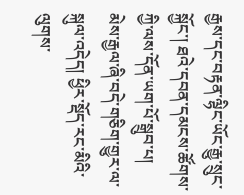རྒྱས་དང་བརྟན་ལྷིང་ཡོང་རྒྱུ་སྲུང་སྐྱོང་། ཐའེ་དབན་དམངས་ཚོགས་ཀྱི་ལས་དོན་ཡག་པོ་སྒྲུབ་པ། མེས་རྒྱལ་ཞི་བདེ་གཅིག་གྱུར་ལ་སྐུལ་འདེད། ཕྱིར་སྡོད་རང་མིའི་ལུགས་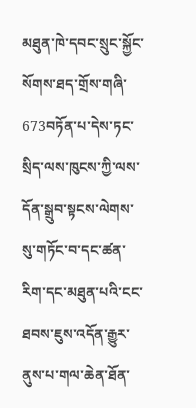མཐུན་ཁེ་དབང་སྲུང་སྐྱོང་སོགས་ཐད་གྲོས་གཞི་673བཏོན་པ་དེས་ཏང་སྲིད་ལས་ཁུངས་ཀྱི་ལས་དོན་སྒྲུབ་སྟངས་ལེགས་སུ་གཏོང་བ་དང་ཚན་རིག་དང་མཐུན་པའི་ངང་ཐབས་ཇུས་འདོན་རྒྱུར་ནུས་པ་གལ་ཆེན་ཐོན་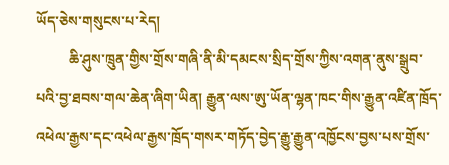ཡོད་ཅེས་གསུངས་པ་རེད།
         ཆི་ཤུས་ཁྲུན་གྱིས་གྲོས་གཞི་ནི་མི་དམངས་སྲིད་གྲོས་ཀྱིས་འགན་ནུས་སྒྲུབ་པའི་བྱ་ཐབས་གལ་ཆེན་ཞིག་ཡིན། རྒྱུན་ལས་ཨུ་ཡོན་ལྷན་ཁང་གིས་རྒྱུན་འཛིན་ཁྲོད་འཕེལ་རྒྱས་དང་འཕེལ་རྒྱས་ཁྲོད་གསར་གཏོད་བྱེད་རྒྱུ་རྒྱུན་འཁྱོངས་བྱས་པས་གྲོས་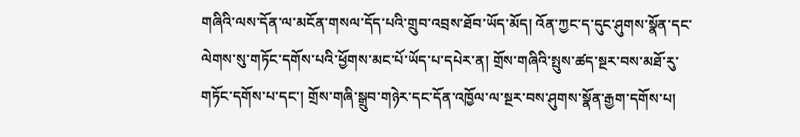གཞིའི་ལས་དོན་ལ་མངོན་གསལ་དོད་པའི་གྲུབ་འབྲས་ཐོབ་ཡོད་མོད། འོན་ཀྱང་ད་དུང་ཤུགས་སྣོན་དང་ལེགས་སུ་གཏོང་དགོས་པའི་ཕྱོགས་མང་པོ་ཡོད་པ་དཔེར་ན། གྲོས་གཞིའི་སྤུས་ཚད་སྔར་བས་མཐོ་རུ་གཏོང་དགོས་པ་དང་། གྲོས་གཞི་སྒྲུབ་གཉེར་དང་དོན་འཁྱོལ་ལ་སྔར་བས་ཤུགས་སྣོན་རྒྱག་དགོས་པ།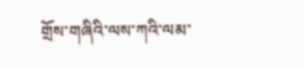གྲོས་གཞིའི་ལས་ཀའི་ལམ་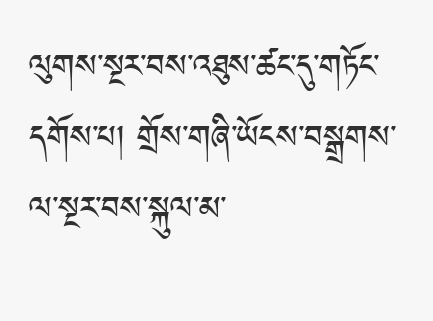ལུགས་སྔར་བས་འཐུས་ཚང་དུ་གཏོང་དགོས་པ། གྲོས་གཞི་ཡོངས་བསྒྲགས་ལ་སྔར་བས་སྐུལ་མ་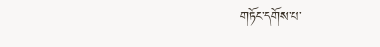གཏོང་དགོས་པ་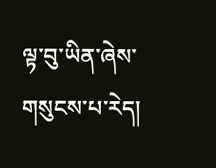ལྟ་བུ་ཡིན་ཞེས་གསུངས་པ་རེད།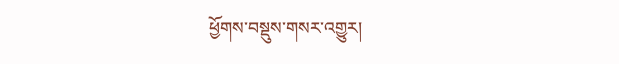ཕྱོགས་བསྡུས་གསར་འགྱུར།